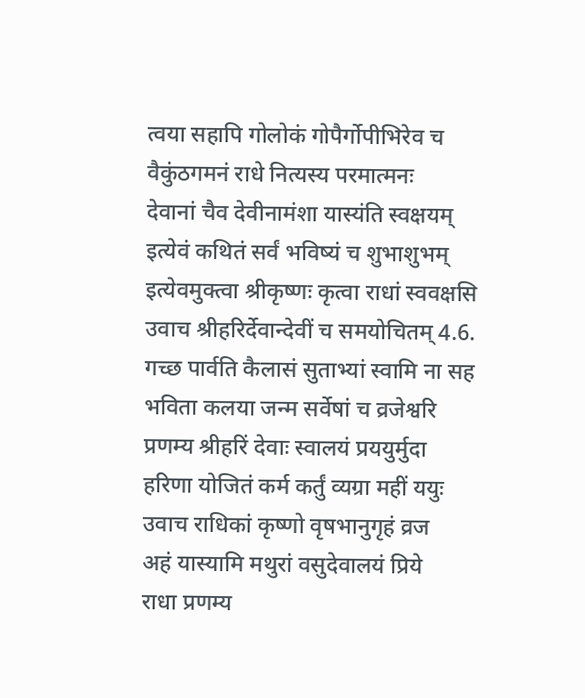त्वया सहापि गोलोकं गोपैर्गोपीभिरेव च
वैकुंठगमनं राधे नित्यस्य परमात्मनः
देवानां चैव देवीनामंशा यास्यंति स्वक्षयम्
इत्येवं कथितं सर्वं भविष्यं च शुभाशुभम्
इत्येवमुक्त्वा श्रीकृष्णः कृत्वा राधां स्ववक्षसि
उवाच श्रीहरिर्देवान्देवीं च समयोचितम् 4.6.
गच्छ पार्वति कैलासं सुताभ्यां स्वामि ना सह
भविता कलया जन्म सर्वेषां च व्रजेश्वरि
प्रणम्य श्रीहरिं देवाः स्वालयं प्रययुर्मुदा
हरिणा योजितं कर्म कर्तुं व्यग्रा महीं ययुः
उवाच राधिकां कृष्णो वृषभानुगृहं व्रज
अहं यास्यामि मथुरां वसुदेवालयं प्रिये
राधा प्रणम्य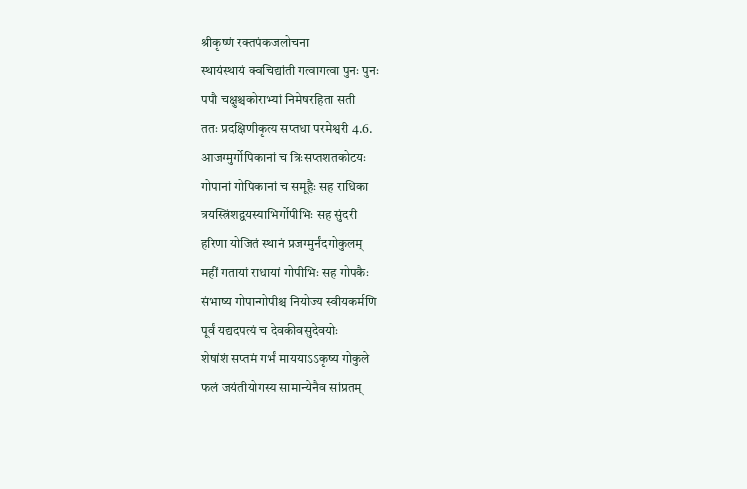श्रीकृष्णं रक्तपंकजलोचना
स्थायंस्थायं क्वचिद्यांती गत्वागत्वा पुनः पुनः
पपौ चक्षुश्चकोराभ्यां निमेषरहिता सती
ततः प्रदक्षिणीकृत्य सप्तधा परमेश्वरी 4.6.
आजग्मुर्गोपिकानां च त्रिःसप्तशतकोटयः
गोपानां गोपिकानां च समूहैः सह राधिका
त्रयस्त्रिंशद्वयस्याभिर्गोपीभिः सह सुंदरी
हरिणा योजितं स्थानं प्रजग्मुर्नंदगोकुलम्
महीं गतायां राधायां गोपीभिः सह गोपकैः
संभाष्य गोपान्गोपीश्च नियोज्य स्वीयकर्मणि
पूर्वं यद्यदपत्यं च देवकीवसुदेवयोः
शेषांशं सप्तमं गर्भं माययाऽऽकृष्य गोकुले
फलं जयंतीयोगस्य सामान्येनैव सांप्रतम्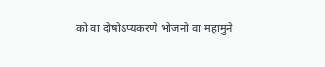को वा दोषोऽप्यकरणे भोजनो वा महामुने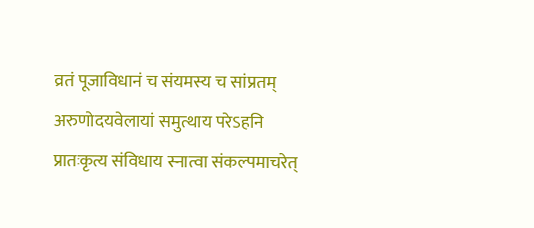व्रतं पूजाविधानं च संयमस्य च सांप्रतम्
अरुणोदयवेलायां समुत्थाय परेऽहनि
प्रातःकृत्य संविधाय स्नात्वा संकल्पमाचरेत्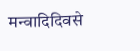मन्वादिदिवसे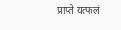प्राप्ते यत्फलं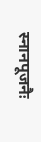स्नानपूजनैः